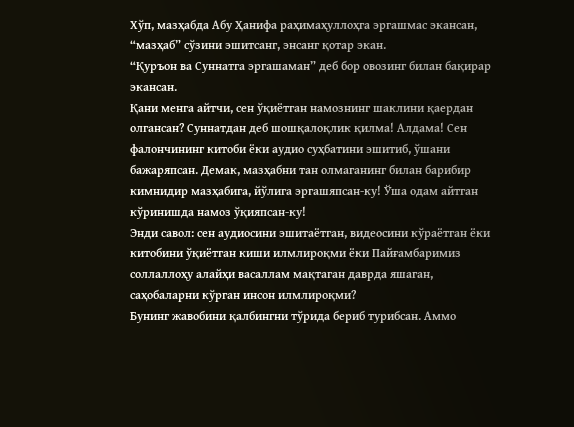Хўп, мазҳабда Абу Ҳанифа раҳимаҳуллоҳга эргашмас экансан, “мазҳаб” сўзини эшитсанг, энсанг қотар экан.
“Қуръон ва Суннатга эргашаман” деб бор овозинг билан бақирар экансан.
Қани менга айтчи, сен ўқиётган намознинг шаклини қаердан олгансан? Суннатдан деб шошқалоқлик қилма! Алдама! Сен фалончининг китоби ёки аудио суҳбатини эшитиб, ўшани бажаряпсан. Демак, мазҳабни тан олмаганинг билан барибир кимнидир мазҳабига, йўлига эргашяпсан-ку! Ўша одам айтган кўринишда намоз ўқияпсан-ку!
Энди савол: сен аудиосини эшитаётган, видеосини кўраётган ёки китобини ўқиётган киши илмлироқми ёки Пайғамбаримиз соллаллоҳу алайҳи васаллам мақтаган даврда яшаган, саҳобаларни кўрган инсон илмлироқми?
Бунинг жавобини қалбингни тўрида бериб турибсан. Аммо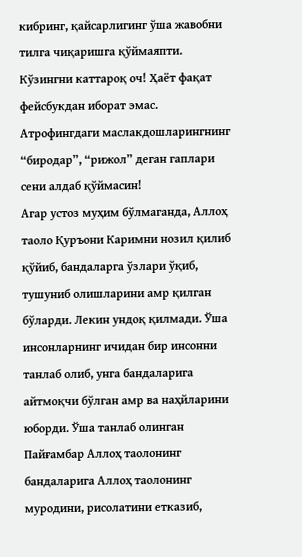кибринг, қайсарлигинг ўша жавобни тилга чиқаришга қўймаяпти.
Кўзингни каттароқ оч! Ҳаёт фақат фейсбукдан иборат эмас. Атрофингдаги маслакдошларингнинг “биродар”, “рижол” деган гаплари сени алдаб қўймасин!
Агар устоз муҳим бўлмаганда, Аллоҳ таоло Қуръони Каримни нозил қилиб қўйиб, бандаларга ўзлари ўқиб, тушуниб олишларини амр қилган бўларди. Лекин ундоқ қилмади. Ўша инсонларнинг ичидан бир инсонни танлаб олиб, унга бандаларига айтмоқчи бўлган амр ва наҳйларини юборди. Ўша танлаб олинган Пайғамбар Аллоҳ таолонинг бандаларига Аллоҳ таолонинг муродини, рисолатини етказиб,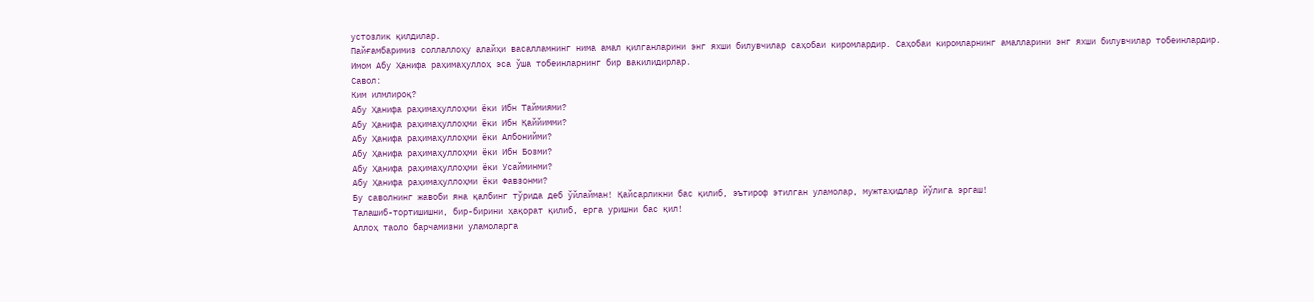устозлик қилдилар.
Пайғамбаримиз соллаллоҳу алайҳи васалламнинг нима амал қилганларини энг яхши билувчилар саҳобаи киромлардир. Саҳобаи киромларнинг амалларини энг яхши билувчилар тобеинлардир.
Имом Абу Ҳанифа раҳимаҳуллоҳ эса ўша тобеинларнинг бир вакилидирлар.
Савол:
Ким илмлироқ?
Абу Ҳанифа раҳимаҳуллоҳми ёки Ибн Таймиями?
Абу Ҳанифа раҳимаҳуллоҳми ёки Ибн Қаййимми?
Абу Ҳанифа раҳимаҳуллоҳми ёки Албонийми?
Абу Ҳанифа раҳимаҳуллоҳми ёки Ибн Бозми?
Абу Ҳанифа раҳимаҳуллоҳми ёки Усайминми?
Абу Ҳанифа раҳимаҳуллоҳми ёки Фавзонми?
Бу саволнинг жавоби яна қалбинг тўрида деб ўйлайман! Қайсарликни бас қилиб, эътироф этилган уламолар, мужтаҳидлар йўлига эргаш!
Талашиб-тортишишни, бир-бирини ҳақорат қилиб, ерга уришни бас қил!
Аллоҳ таоло барчамизни уламоларга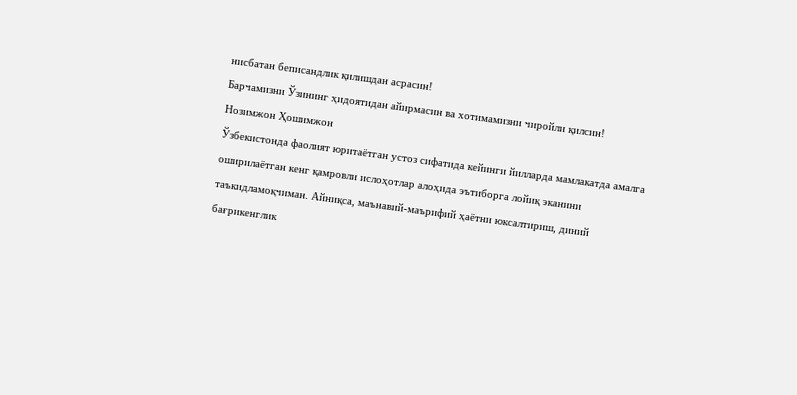нисбатан беписандлик қилишдан асрасин!
Барчамизни Ўзининг ҳидоятидан айирмасин ва хотимамизни чиройли қилсин!
Нозимжон Ҳошимжон
Ўзбекистонда фаолият юритаётган устоз сифатида кейинги йилларда мамлакатда амалга оширилаётган кенг қамровли ислоҳотлар алоҳида эътиборга лойиқ эканини таъкидламоқчиман. Айниқса, маънавий-маърифий ҳаётни юксалтириш, диний бағрикенглик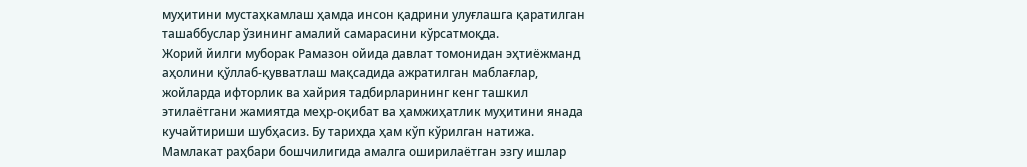муҳитини мустаҳкамлаш ҳамда инсон қадрини улуғлашга қаратилган ташаббуслар ўзининг амалий самарасини кўрсатмоқда.
Жорий йилги муборак Рамазон ойида давлат томонидан эҳтиёжманд аҳолини қўллаб-қувватлаш мақсадида ажратилган маблағлар, жойларда ифторлик ва хайрия тадбирларининг кенг ташкил этилаётгани жамиятда меҳр-оқибат ва ҳамжиҳатлик муҳитини янада кучайтириши шубҳасиз. Бу тарихда ҳам кўп кўрилган натижа. Мамлакат раҳбари бошчилигида амалга оширилаётган эзгу ишлар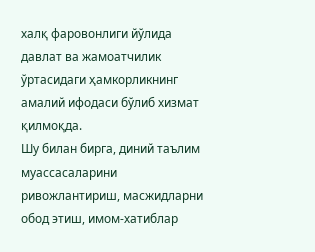халқ фаровонлиги йўлида давлат ва жамоатчилик ўртасидаги ҳамкорликнинг амалий ифодаси бўлиб хизмат қилмоқда.
Шу билан бирга, диний таълим муассасаларини ривожлантириш, масжидларни обод этиш, имом-хатиблар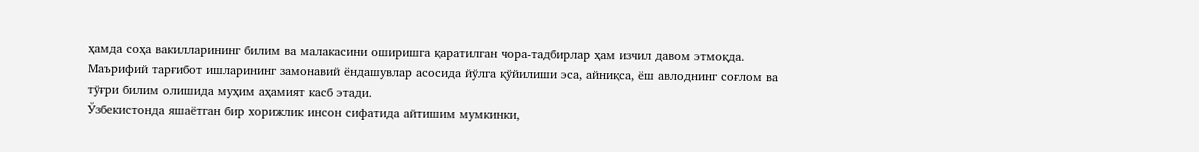ҳамда соҳа вакилларининг билим ва малакасини оширишга қаратилган чора-тадбирлар ҳам изчил давом этмоқда. Маърифий тарғибот ишларининг замонавий ёндашувлар асосида йўлга қўйилиши эса, айниқса, ёш авлоднинг соғлом ва тўғри билим олишида муҳим аҳамият касб этади.
Ўзбекистонда яшаётган бир хорижлик инсон сифатида айтишим мумкинки,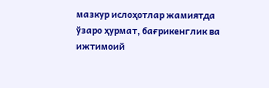мазкур ислоҳотлар жамиятда ўзаро ҳурмат, бағрикенглик ва ижтимоий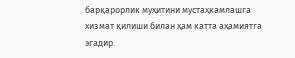барқарорлик муҳитини мустаҳкамлашга хизмат қилиши билан ҳам катта аҳамиятга эгадир.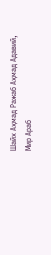Шайх Аҳмад Ражаб Аҳмад Адавий,
Мир Араб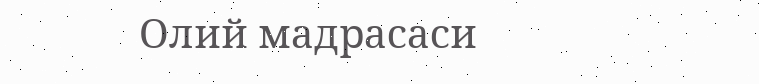Олий мадрасаси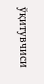ўқитувчиси